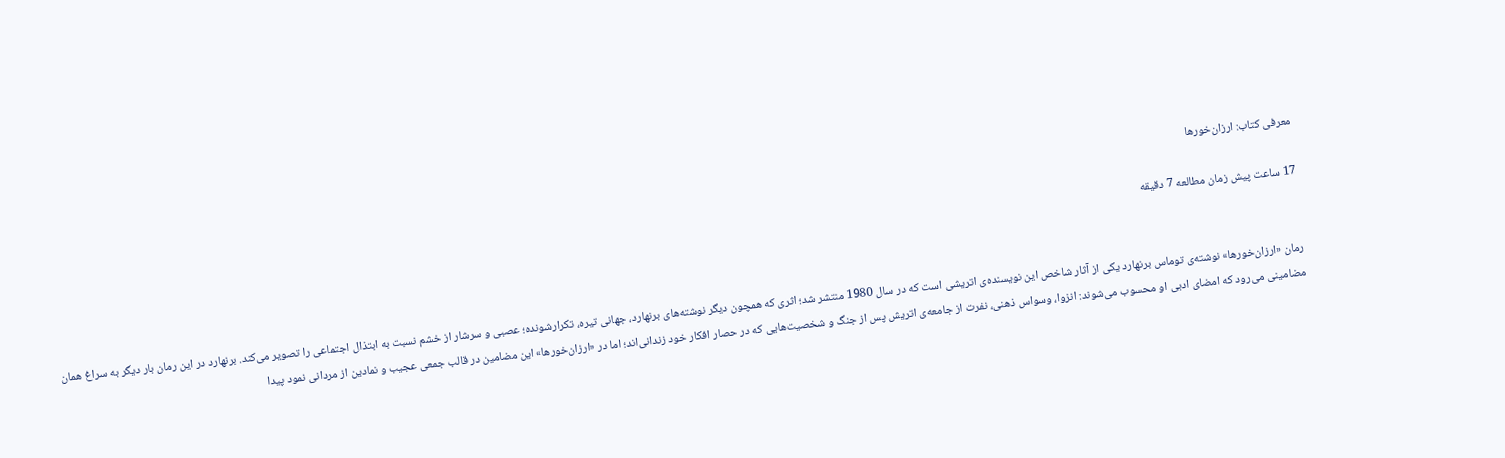معرفی کتاب: ارزان‌خورها

17 ساعت پیش زمان مطالعه 7 دقیقه


رمان «ارزان‌خورها» نوشته‌ی توماس برنهارد یکی از آثار شاخص این نویسنده‌ی اتریشی است که در سال 1980 منتشر شد؛ اثری که همچون دیگر نوشته‌های برنهارد، جهانی تیره، تکرارشونده؛ عصبی و سرشار از خشم نسبت به ابتذال اجتماعی را تصویر می‌کند. برنهارد در این رمان بار دیگر به سراغ همان مضامینی می‌رود که امضای ادبی او محسوب می‌شوند: انزوا، وسواس ذهنی، نفرت از جامعه‌ی اتریش پس از جنگ و شخصیت‌هایی که در حصار افکار خود زندانی‌اند؛ اما در «ارزان‌خورها» این مضامین در قالب جمعی عجیب و نمادین از مردانی نمود پیدا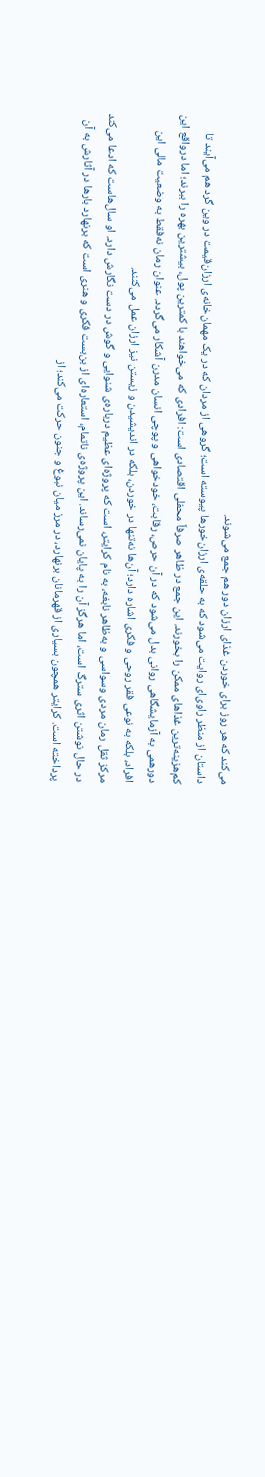می‌کند که هر روز برای خوردن غذای ارزان دور هم جمع می‌شوند.
داستان از منظر راوی‌ای روایت می‌شود که به حلقه‌ی ارزان‌خورها پیوسته است؛ گروهی از مردان که در یک مهمان‌خانه‌ی ارزان‌قیمت در وین گرد هم می‌آیند تا کم‌هزینه‌ترین غذاهای ممکن را بخورند. این جمع در ظاهر صرفاً محفلی اقتصادی است: افرادی که می‌خواهند با کمترین پول، بیشترین بهره را ببرند؛ اما درواقع این دورهمی به آزمایشگاهی روانی بدل می‌شود که در آن حرص، رقابت، خودخواهی و پوچی انسان مدرن آشکار می‌گردد. عنوان رمان نه‌فقط به وضعیت مالی این افراد، بلکه به نوعی فقر روحی و فکری اشاره دارد؛ آن‌ها نه‌تنها در خوردن، بلکه در اندیشیدن و زیستن نیز ارزان عمل می‌کنند.
مرکز ثقل رمان مردی وسواسی و به‌ظاهر نابغه، به نام کرایتر، است که پروژه‌ای عظیم درباره‌ی شنوایی و گوش در دست نگارش دارد. او سال‌هاست که ادعا می‌کند در حال نوشتن اثری سترگ است، اما هرگز آن را به پایان نمی‌رساند. این پروژه‌ی ناتمام، استعاره‌ای از بن‌بست فکری و هنری است که برنهارد بارها در آثارش به آن پرداخته است. کرایتر همچون بسیاری از قهرمانان برنهارد، در مرز میان نبوغ و جنون حرکت می‌کند؛ از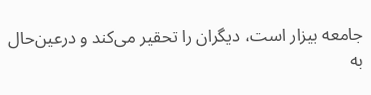جامعه بیزار است، دیگران را تحقیر می‌کند و درعین‌حال به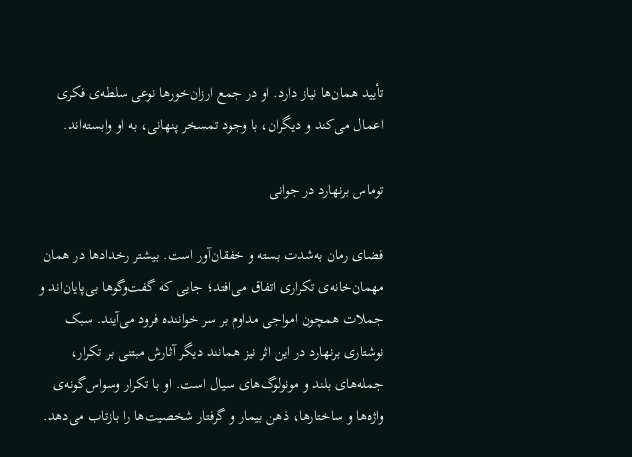تأیید همان‌ها نیاز دارد. او در جمع ارزان‌خورها نوعی سلطه‌ی فکری اعمال می‌کند و دیگران، با وجود تمسخر پنهانی، به او وابسته‌اند.

توماس برنهارد در جوانی

فضای رمان به‌شدت بسته و خفقان‌آور است. بیشتر رخدادها در همان مهمان‌خانه‌ی تکراری اتفاق می‌افتد؛ جایی که گفت‌وگوها بی‌پایان‌اند و جملات همچون امواجی مداوم بر سر خواننده فرود می‌آیند. سبک نوشتاری برنهارد در این اثر نیز همانند دیگر آثارش مبتنی بر تکرار، جمله‌های بلند و مونولوگ‌های سیال است. او با تکرار وسواس‌گونه‌ی واژه‌ها و ساختارها، ذهن بیمار و گرفتار شخصیت‌ها را بازتاب می‌دهد.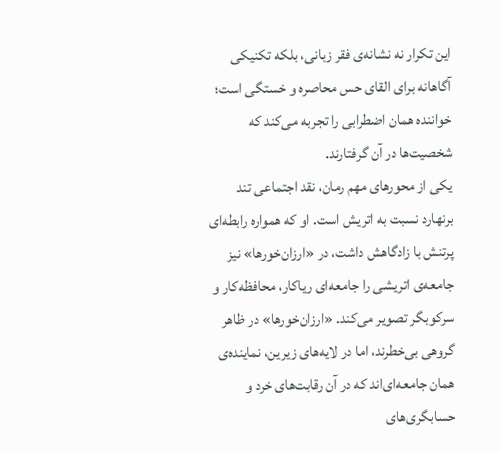این تکرار نه نشانه‌ی فقر زبانی، بلکه تکنیکی آگاهانه برای القای حس محاصره و خستگی است؛ خواننده همان اضطرابی را تجربه می‌کند که شخصیت‌ها در آن گرفتارند.
یکی از محورهای مهم رمان، نقد اجتماعی تند برنهارد نسبت به اتریش است. او که همواره رابطه‌ای پرتنش با زادگاهش داشت، در «ارزان‌خورها» نیز جامعه‌ی اتریشی را جامعه‌ای ریاکار، محافظه‌کار و سرکوبگر تصویر می‌کند. «ارزان‌خورها» در ظاهر گروهی بی‌خطرند، اما در لایه‌های زیرین، نماینده‌ی همان جامعه‌ای‌اند که در آن رقابت‌های خرد و حسابگری‌های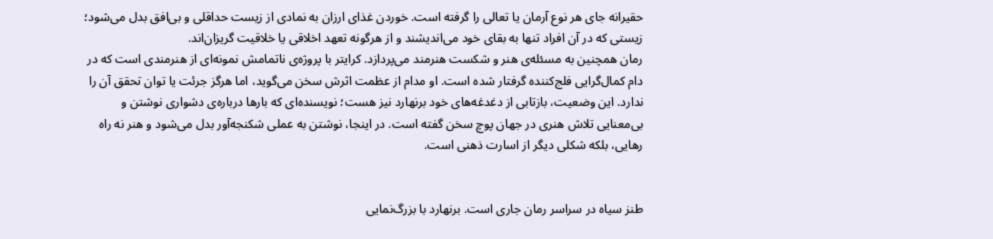حقیرانه جای هر نوع آرمان یا تعالی را گرفته است. خوردن غذای ارزان به نمادی از زیست حداقلی و بی‌افق بدل می‌شود؛ زیستی که در آن افراد تنها به بقای خود می‌اندیشند و از هرگونه تعهد اخلاقی یا خلاقیت گریزان‌اند.
رمان همچنین به مسئله‌ی هنر و شکست هنرمند می‌پردازد. کرایتر با پروژه‌ی ناتمامش نمونه‌ای از هنرمندی است که در دام کمال‌گرایی فلج‌کننده گرفتار شده است. او مدام از عظمت اثرش سخن می‌گوید، اما هرگز جرئت یا توان تحقق آن را ندارد. این وضعیت، بازتابی از دغدغه‌های خود برنهارد نیز هست؛ نویسنده‌ای که بارها درباره‌ی دشواری نوشتن و بی‌معنایی تلاش هنری در جهان پوچ سخن گفته است. در اینجا، نوشتن به عملی شکنجه‌آور بدل می‌شود و هنر نه راه رهایی، بلکه شکلی دیگر از اسارت ذهنی است.


طنز سیاه در سراسر رمان جاری است. برنهارد با بزرگ‌نمایی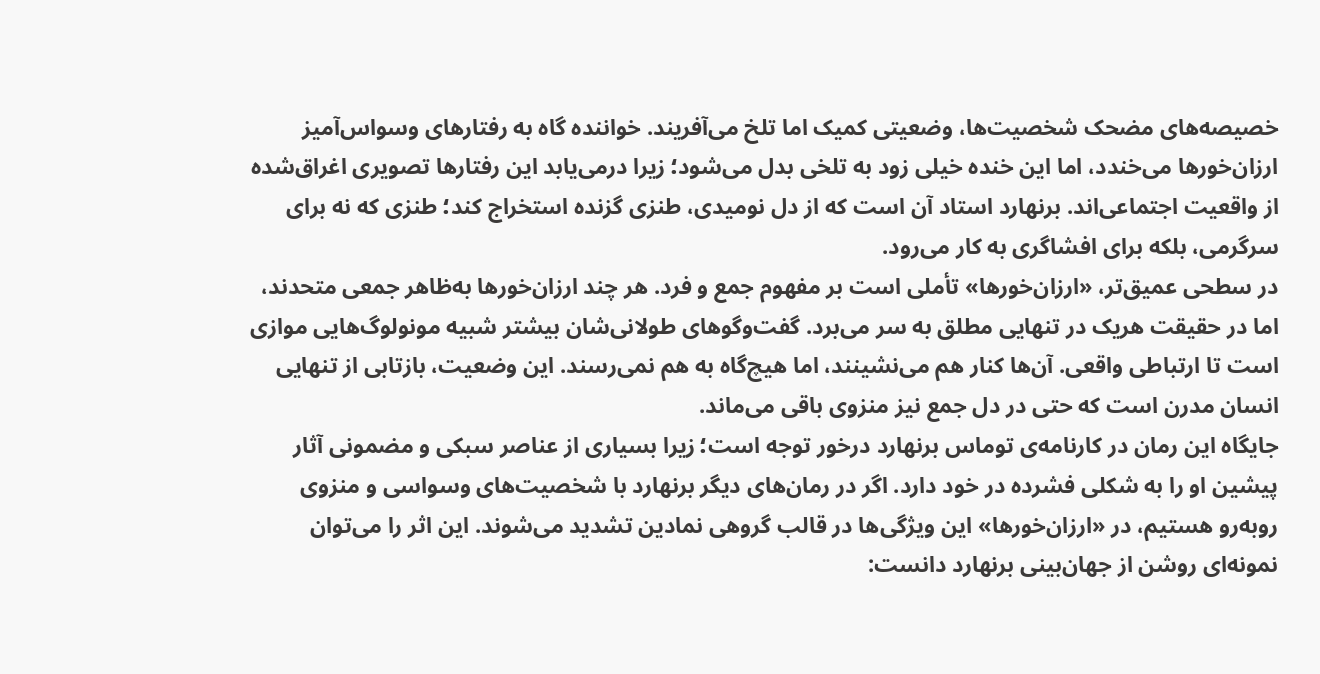خصیصه‌های مضحک شخصیت‌ها، وضعیتی کمیک اما تلخ می‌آفریند. خواننده گاه به رفتارهای وسواس‌آمیز ارزان‌خورها می‌خندد، اما این خنده خیلی زود به تلخی بدل می‌شود؛ زیرا درمی‌یابد این رفتارها تصویری اغراق‌شده از واقعیت اجتماعی‌اند. برنهارد استاد آن است که از دل نومیدی، طنزی گزنده استخراج کند؛ طنزی که نه برای سرگرمی، بلکه برای افشاگری به کار می‌رود.
در سطحی عمیق‌تر، «ارزان‌خورها» تأملی است بر مفهوم جمع و فرد. هر چند ارزان‌خورها به‌ظاهر جمعی متحدند، اما در حقیقت هریک در تنهایی مطلق به سر می‌برد. گفت‌وگوهای طولانی‌شان بیشتر شبیه مونولوگ‌هایی موازی است تا ارتباطی واقعی. آن‌ها کنار هم می‌نشینند، اما هیچ‌گاه به هم نمی‌رسند. این وضعیت، بازتابی از تنهایی انسان مدرن است که حتی در دل جمع نیز منزوی باقی می‌ماند.
جایگاه این رمان در کارنامه‌ی توماس برنهارد درخور ‌توجه است؛ زیرا بسیاری از عناصر سبکی و مضمونی آثار پیشین او را به شکلی فشرده در خود دارد. اگر در رمان‌های دیگر برنهارد با شخصیت‌های وسواسی و منزوی روبه‌رو هستیم، در «ارزان‌خورها» این ویژگی‌ها در قالب گروهی نمادین تشدید می‌شوند. این اثر را می‌توان نمونه‌ای روشن از جهان‌بینی برنهارد دانست: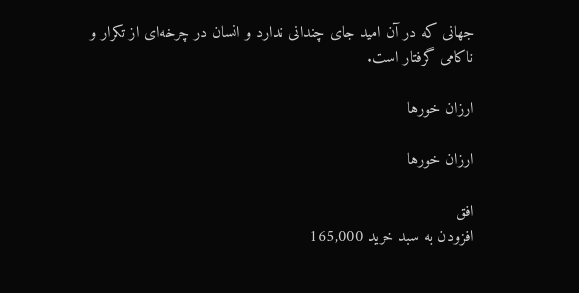جهانی که در آن امید جای چندانی ندارد و انسان در چرخه‌ای از تکرار و ناکامی گرفتار است.

ارزان خورها

ارزان خورها

افق
افزودن به سبد خرید 165,000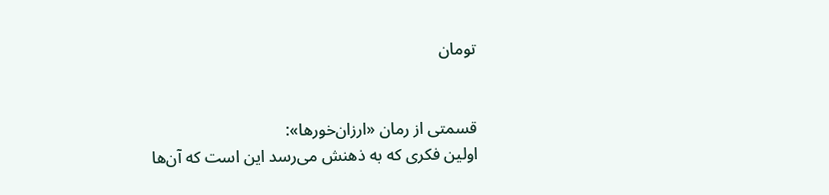تومان


قسمتی از رمان «ارزان‌خورها»:
اولین فکری که به ذهنش می‌رسد این است که آن‌ها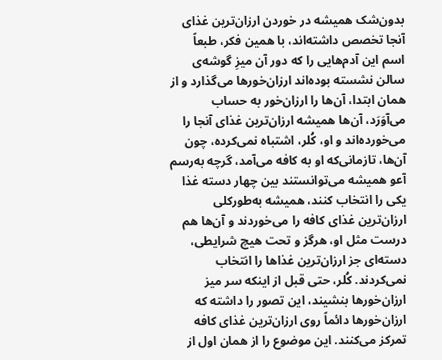بدون‌شک همیشه در خوردن ارزان‌ترین غذای آنجا تخصص داشته‌اند، با همین فکر، طبعاً اسم این آدم‌هایی را که دور آن میزِ گوشه‌ی سالن نشسته بوده‌اند ارزان‌خورها می‌گذارد و از همان ابتدا، آن‌ها را ارزان‌خور به حساب می‌آوَرَد، آن‌ها همیشه ارزان‌ترین غذای آنجا را می‌خورده‌اند و او، کُلر، اشتباه نمی‌کرده، چون آن‌ها، تازمانی‌که او به کافه می‌آمد، گرچه به‌رسم آعو همیشه می‌توانستند بین چهار دسته غذا یکی را انتخاب کنند، همیشه به‌طورکلی ارزان‌ترین غذای کافه را می‌خوردند و آن‌ها هم درست مثل او، هرگز و تحت هیچ شرایطی، دسته‌ای جز ارزان‌ترین غذاها را انتخاب نمی‌کردند. کُلر، حتی قبل از اینکه سر میز ارزان‌خورها بنشیند، این تصور را داشته که ارزان‌خورها دائماً روی ارزان‌ترین غذای کافه تمرکز می‌کنند. این موضوع را از همان اول از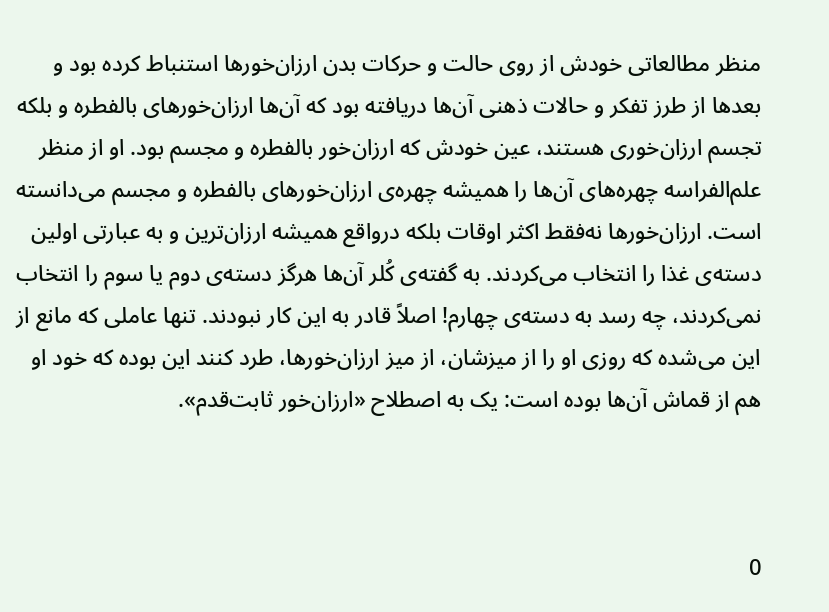منظر مطالعاتی خودش از روی حالت و حرکات بدن ارزان‌خورها استنباط کرده بود و بعدها از طرز تفکر و حالات ذهنی آن‌ها دریافته بود که آن‌ها ارزان‌خورهای بالفطره و بلکه تجسم ارزان‌خوری هستند، عین خودش که ارزان‌خور بالفطره و مجسم بود. او از منظر علم‌الفراسه چهره‌های آن‌ها را همیشه چهره‌ی ارزان‌خورهای بالفطره و مجسم می‌دانسته است. ارزان‌خورها نه‌فقط اکثر اوقات بلکه درواقع همیشه ارزان‌ترین و به عبارتی اولین دسته‌ی غذا را انتخاب می‌کردند. به گفته‌ی کُلر آن‌ها هرگز دسته‌ی دوم یا سوم را انتخاب نمی‌کردند، چه رسد به دسته‌ی چهارم! اصلاً قادر به این کار نبودند. تنها عاملی که مانع از این می‌شده که روزی او را از میزشان، از میز ارزان‌خورها، طرد کنند این بوده که خود او هم از قماش آن‌ها بوده است: یک به اصطلاح «ارزان‌خور ثابت‌قدم».



0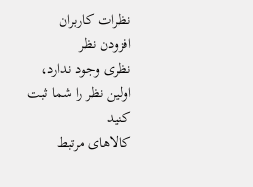نظرات کاربران
افزودن نظر
نظری وجود ندارد، اولین نظر را شما ثبت کنید
کالاهای مرتبط